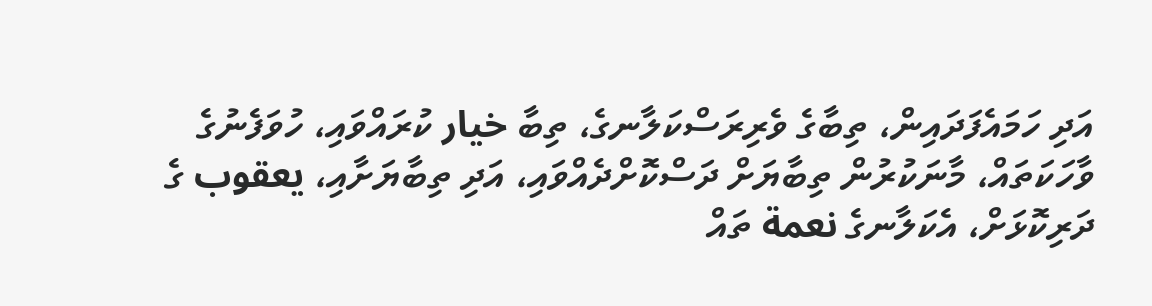އަދި ހަމައެފަދައިން، ތިބާގެ ވެރިރަސްކަލާނގެ، ތިބާ خيار ކުރައްވައި، ހުވަފެނުގެ ވާހަކަތައް، މާނަކުރުން ތިބާޔަށް ދަސްކޮށްދެއްވައި، އަދި ތިބާޔަށާއި، يعقوب ގެ ދަރިކޮޅަށް، އެކަލާނގެ نعمة ތައް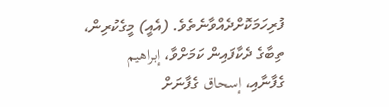ފުރިހަމަކޮށްދެއްވާނެތެވެ. (އެއީ) މީގެކުރިން، ތިބާގެ ދެކާފައިން ކަމަށްވާ، إبراهيم ގެފާނާއި، إسحاق ގެފާނަށް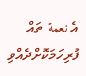އެ نعمة ތައް ފުރިހަމަކޮށްދެއްވި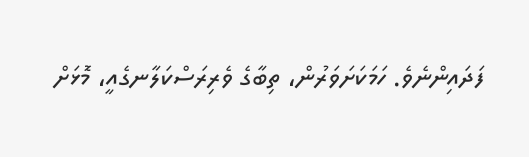ފަދައިންނެވެ. ހަމަކަށަވަރުން، ތިބާގެ ވެރިރަސްކަލާނގެއީ، މޮޅަށް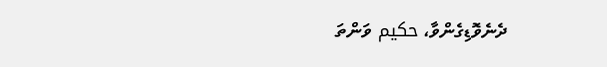ދެނެވޮޑިގެންވާ، حكيم ވަންތަ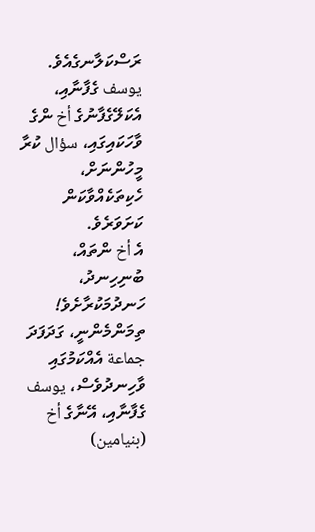ރަސްކަލާނގެއެވެ.
يوسف ގެފާނާއި، އެކަލޭގެފާނުގެ أخ ންގެ ވާހަކައިގައި، سؤال ކުރާ މީހުންނަށް، ހެކިތަކެއްވާކަން ކަށަވަރެވެ.
އެ أخ ންތައް، ބުނިހިނދު، ހަނދުމަކުރާށެވެ! ތިމަންމެންނީ، ގަދަފަދަ جماعة އެއްކަމުގައި ވާހިނދުވެސް، يوسف ގެފާނާއި، އޭނާގެ أخ (بنيامين)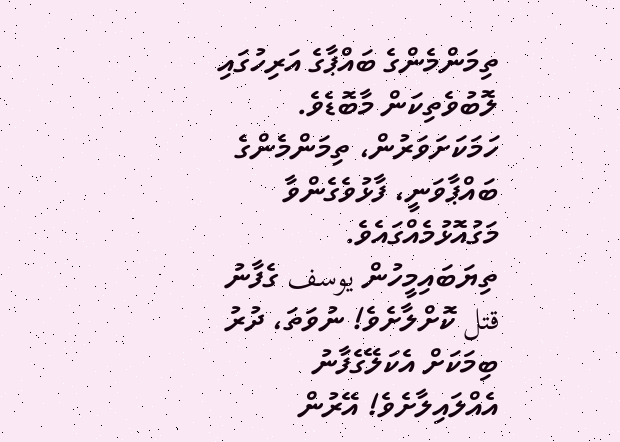ތިމަންމެންގެ ބައްޕާގެ އަރިހުގައި ލޮބުވެތިކަން މާބޮޑެވެ. ހަމަކަށަވަރުން، ތިމަންމެންގެ ބައްޕާވަނީ، ފާޅުވެގެންވާ މަގުއޮޅުމެއްގައެވެ.
ތިޔަބައިމީހުން يوسف ގެފާނު قتل ކޮށްލާށެވެ! ނުވަތަ، ދުރު ބިމަކަށް އެކަލޭގެފާނު އެއްލައިލާށެވެ! އޭރުން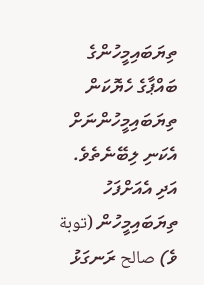ތިޔަބައިމީހުންގެ ބައްޕާގެ ހެޔޮކަން ތިޔަބައިމީހުންނަށް އެކަނި ލިބޭނެތެވެ. އަދި އެއަށްފަހު ތިޔަބައިމީހުން (توبة ވެ) صالح ރަނގަޅު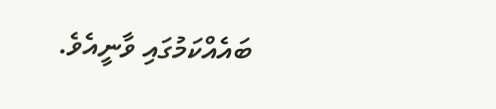ބައެއްކަމުގައި ވާނީއެވެ.